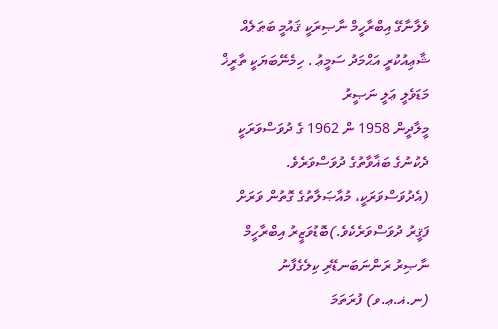ވެލާނާގޭ އިބްރާހީމް ނާޞިރަކީ ޤައުމީ ބަޠަލެއް
ޝާޢިއުކުރީ އަޙްމަދު ސަމީޢު . ހިމެނޭބަޔަކީ ތާރީޚް
މަޑަވެލީ ޢަލީ ނަޞީރު
މީލާދީން 1958 ން 1962 ގެ ދުވަސްވަރަކީ ދެކުނުގެ ބަޣާވާތުގެ ދުވަސްވަރެވެ. (އެދުވަސްވަރަކީ، މުއާޞަލާތުގެ ގޮތުން ވަރަށް ފަޤީރު ދުވަސްވަރެކެވެ.)ބޮޑުވަޒީރު އިބްރާހީމް ނާޞިރު ރަންނަބަނޑޭރި ކިލެގެފާނު (ނ.ޣ.ޢ.ވ) ފުރަތަމަ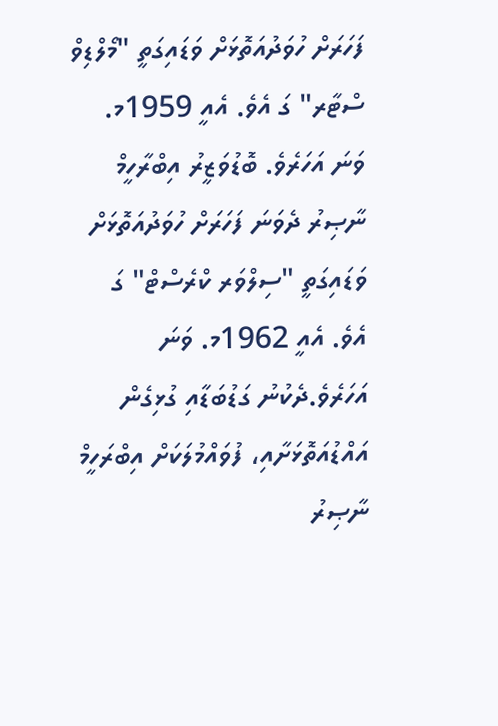ފަހަރަށް ހުވަދުއަތޮޅަށް ވަޑައިގަތީ "މޯލްޑިވް ސްޓާރ" ގަ އެވެ. އެއީ 1959މ. ވަނަ އަހަރެވެ. ބޮޑުވަޒީރު އިބްރާހީމް ނާޞިރު ދެވަނަ ފަހަރަށް ހުވަދުއަތޮޅަށް ވަޑައިގަތީ "ސިލްވަރ ކްރެސްޓް" ގަ އެވެ. އެއީ 1962މ. ވަނަ އަހަރެވެ.ދެކުނު ގަޑުބަޑާއި ގުޅިގެން އައްޑުއަތޮޅަށާއި، ފުވައްމުލަކަށް އިބްރަހީމް ނާޞިރު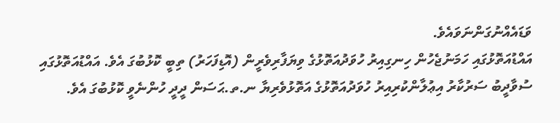ވަޑައެއްނުގަންނަވައެވެ.
އައްޑުއަތޮޅުގައި ހަމަނުޖެހުން ހިނގިއިރު ހުވަދުއަތޮޅުގެ ވިޔަފާރިވެރީން (އޮޑިފަހަރު) ތިބީ ކޮޅުބުގަ އެވެ. އައްޑުއަތޮޅުގައި ސުވާދީބު ސަރުކާރު އިޢުލާންކުރިއިރު ހުވަދުއަތޮޅުގެ އަތޮޅުވެރިޔާ ނ.ތ.ޙަސަން ދީދީ ހުންނެވީ ކޮޅުބުގަ އެވެ.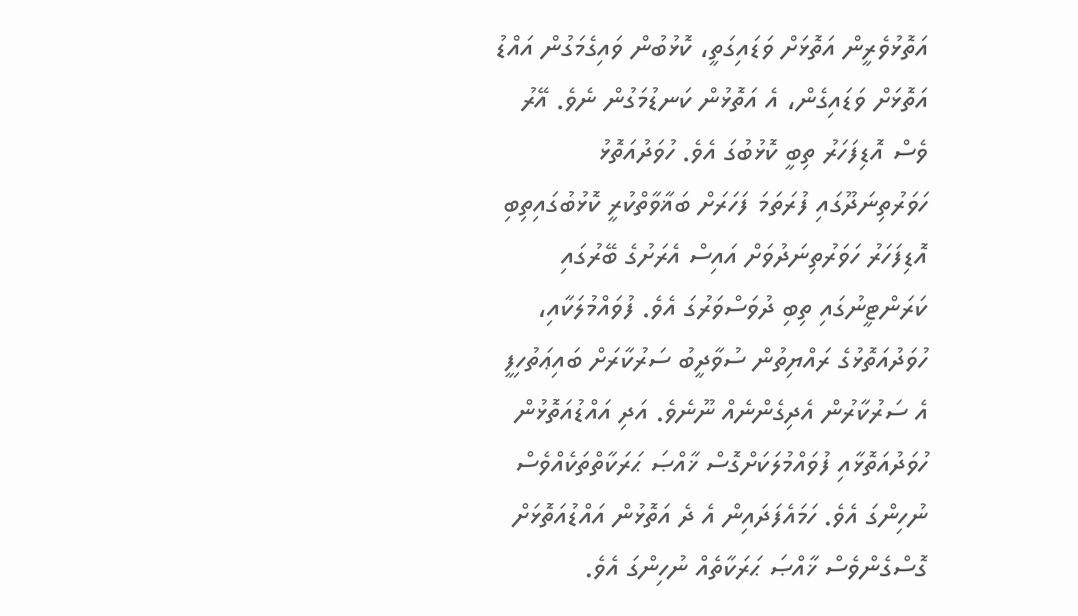އަތޮޅުވެރީން އަތޮޅަށް ވަޑައިގަތީ، ކޮޅުބުން ވައިގެމަގުން އައްޑު އަތޮޅަށް ވަޑައިގެން، އެ އަތޮޅުން ކަނޑުމަގުން ނެވެ. އޭރު ވެސް އޮޑިފަހަރު ތިބީ ކޮޅުބުގަ އެވެ. ހުވަދުއަތޮޅު ހަވަރުތިނަދޫގައި ފުރަތަމަ ފަހަރަށް ބަޣާވާތްކުރީ ކޮޅުބުގައިތިބި އޮޑިފަހަރު ހަވަރުތިނަދުވަށް އައިސް އެރަށުގެ ބޭރުގައި ކަރަންޓީނުގައި ތިބި ދުވަސްވަރުގަ އެވެ. ފުވައްމުލަކާއި، ހުވަދުއަތޮޅުގެ ރައްޔިތުން ސުވާދީބު ސަރުކާރަށް ބައިޢަތުހިފީ އެ ސަރުކާރުން އެދިގެންނެއް ނޫނެވެ. އަދި އައްޑުއަތޮޅުން ހުވަދުއަތޮޅާއި ފުވައްމުލަކަށްގޮސް ޚާއްޞަ ޙަރަކާތްތަކެއްވެސް ނުހިންގަ އެވެ. ހަމައެފަދައިން އެ ދެ އަތޮޅުން އައްޑުއަތޮޅަށް ގޮސްގެންވެސް ޚާއްޞަ ޙަރަކާތެއް ނުހިންގަ އެވެ.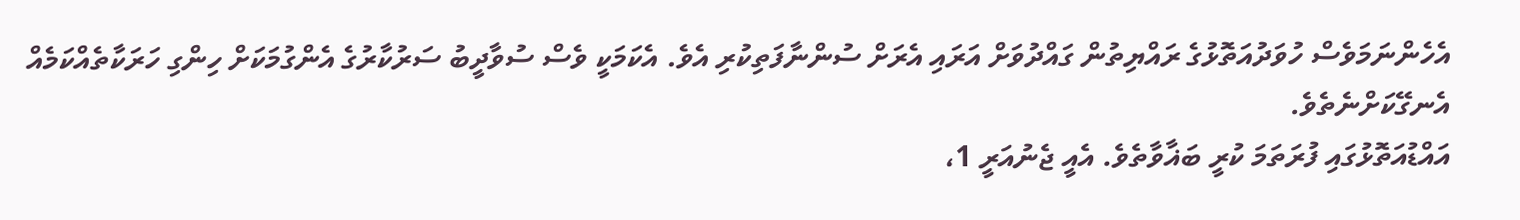އެހެންނަމަވެސް ހުވަދުއަތޮޅުގެ ރައްޔިތުން ގައްދުވަށް އަރައި އެރަށް ސުންނާފަތިކުރި އެވެ. އެކަމަކީ ވެސް ސުވާދީބު ސަރުކާރުގެ އެންގުމަކަށް ހިންގި ހަރަކާތެއްކަމެއް އެނގޭކަށްނެތެވެ.
އައްޑުއަތޮޅުގައި ފުރަތަމަ ކުރީ ބަޣާވާތެވެ. އެއީ ޖެނުއަރީ 1،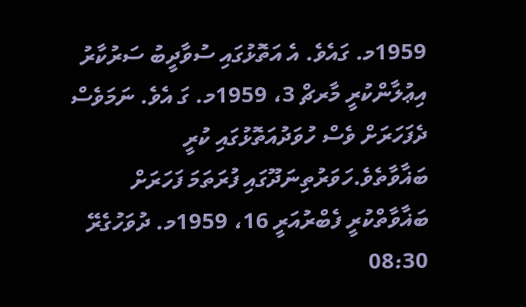1959މ. ގައެވެ. އެ އަތޮޅުގައި ސުވާދީބު ސަރުކާރު އިޢުލާންކުރީ މާރޗް 3، 1959މ. ގަ އެވެ. ނަމަވެސް ދެފަހަރަށް ވެސް ހުވަދުއަތޮޅުގައި ކުރީ ބަޣާވާތެވެ.ހަވަރުތިނަދޫގައި ފުރަތަމަ ފަހަރަށް ބަޣާވާތްކުރީ ފެބްރުއަރީ 16، 1959މ. ދުވަހުގެރޭ 08:30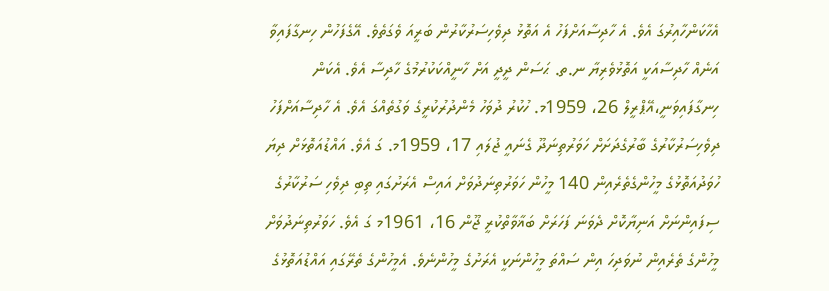އެހާކަންހާއިރުގަ އެވެ. އެ ހާދިސާއަށްފަހު އެ އަތޮޅު ދިވެހިސަރުކާރުން ބަރީއަ ވެގަތެވެ. އޭގެފަހުން ހިނގާފައިވާ އަނެއް ހާދިސާއަކީ އަތޮޅުވެރިޔާ ނ.ތ. ޙަސަން ދީދީ އަށް ހާނީއްކަކުރުމުގެ ހާދިސާ އެވެ. އެކަން ހިނގާފައިވަނީ،އޭޕްރީލް 26، 1959މ. ހުކުރު ދުވަހު މެންދުރުކުރީގެ ވަގުތެއްގަ އެވެ. އެ ހާދިސާއަށްފަހު ދިވެހިސަރުކާރުގެ ބާރުގެދަށަށް ހަވަރުތިނަދޫ ގެނައީ ޖުލައި 17، 1959މ. ގަ އެވެ. އައްޑުއަތޮޅަށް ދިޔަ ހުވަދުއަތޮޅުގެ މީހުންގެތެރެއިން 140 މީހުން ހަވަރުތިނަދުވަށް އައިސް އެރަށުގައި ތިބި ދިވެހި ސަރުކާރުގެ ސިފައިންނަށް އަނިޔާކޮށް ދެވަނަ ފަހަރަށް ބަޣާވާތްކުރީ ޖޫން 16، 1961މ ގަ އެވެ. ހަވަރުތިނަދުވަށް މީހުންގެ ތެރެއިން ނުވަދިހަ އިން ސައްތަ މީހުންނަކީ އެރަށުގެ މީހުންނެވެ. އެމީހުންގެ ތެރޭގައި އައްޑުއަތޮޅުގެ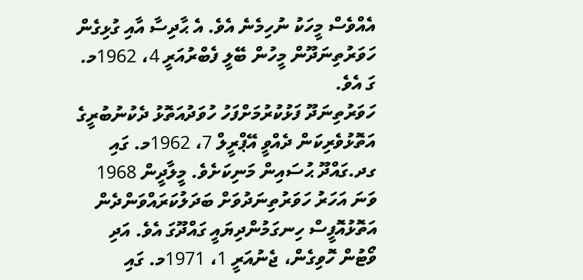އެއްވެސް މީހަކު ނުހިމެނެ އެވެ. އެ ޙާދިސާ އާއި ގުޅިގެން ހަވަރުތިނަދޫން މީހުން ބޭލީ ފެބްރުއަރީ 4، 1962މ. ގަ އެވެ.
ހަވަރުތިނަދޫ ފަޅުކުރުމަށްފަހު ހުވަދުއަތޮޅު ދެކުނުބުރީގެ އަތޮޅުވެރިކަން ދެއްވީ އޭޕްރީލް 7، 1962މ. ގައި ގދ.ގައްދޫ ޙުސައިން މަނިކަށެވެ. މީލާދީން 1968 ވަނަ އަހަރު ހަވަރުތިނަދުވަށް ބަދަލުކަރައްވަންދެން އަތޮޅުއޮފީސް ހިނގަމުންދިޔައީ ގައްދޫގަ އެވެ. އަދި ވޯޓުން ހޮވިގެން، ޖެނުއަރީ 1، 1971މ. ގައި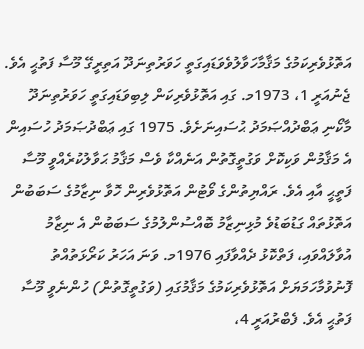އަތޮޅުވެރިކަމުގެ މަޤާމާހަވާލުވެވަޑައިގަތީ ހަވަރުތިނަދޫ އަތިރީގޭ މޫސާ ފަތުޙީ އެވެ. ޖެނުއަރީ 1، 1973މ. ގައި އަތޮޅުވެރިކަން ލިބިވަޑައިގަތީ ހަވަރުތިނަދޫ މާކޯނި ޢަބްދުއްޞަމަދު ޙުސައިނަށެވެ. 1975 ގައި ޢަބްދުޞަމަދު ހުސައިން އެ މަޤާމުން ވަކިކޮށް ވަގުތީގޮތުން އަނެއްކާ ވެސް މަޤާމު ޙަވާލުކުރެއްވީ މޫސާ ފަތީޙީ އާއި އެވެ. ރައްޔިތުންގެ ވޯޓުން އަތޮޅުވެރިން ހޮވާ ނިޒާމުގެ ސަބަބުން އަތޮޅުތައް ގަޑުބަޑުވެ މުޅިނިޒާމު ބޮއްސުންލުމުގެ ސަބަބުން އެ ނިޒާމު އުވާލައްވައި، ފަތްކޮޅު ދެއްވާފައި 1976މ. ވަނަ އަހަރު ކަރޯޅަތުއްތު ފޮނުވުމާހަމަޔަށް އަތޮޅުވެރިކަމުގެ މަޤާމުގައި (ވަގުތީގޮތުން) ހުންނެވީ މޫސާ ފަތުޙީ އެވެ. ފެބްރުއަރީ 4،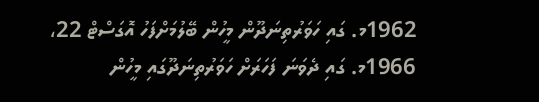1962މ. ގައި ހަވަރުތިނަދޫން މީހުން ބޭލުމަށްފަހު އޮގަސްޓް 22، 1966މ. ގައި ދެވަނަ ފަހަރަށް ހަވަރުތިނަދޫގައި މީހުން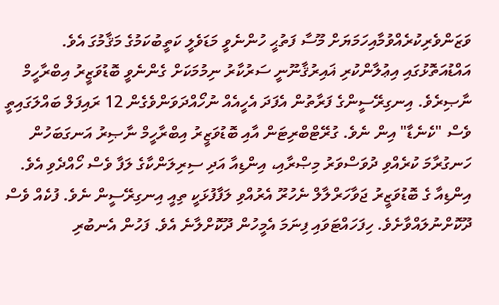ވަޒަންވެރިކުރެއްވުމާއިހަމަޔަށް މޫސާ ފަތުޙީ ހުންނެވީ މަޑަވެލީ ކަތީބުކަމުގެ މަޤާމުގަ އެވެ.
އައްޑުއަތޮޅުގައި އިޢުލާންކުރި ޣައިރުޤާނޫނީ ސަރުކާރު ނިމުމަކަށް ގެންނެވީ ބޮޑުވަޒީރު އިބްރާހީމް ނާޞިރެވެ. އިނގިރޭސީންގެ ފަރާތުން އެފަދަ އެހީއެއް ނުހޯއްދަވަންވެގެން 12 ރައިފަލް ބައްލަގައިތީ ވެސް "ކެނެޑާ" އިން ނެވެ. ގުރޭޓްބްރިޓަން އާއި ބޮޑުވަޒީރު އިބްރާހީމް ނާޞިރު އަނގަބަހުން ހަނގުރާމަ ކުރެއްވި ދުވަސްވަރު މިޞްރާއި، އިންޑިއާ އަދި ސިރިލަންކާގެ ލަފާ ވެސް ހޯއްދެވި އެވެ. އިންޑިއާ ގެ ބޮޑުވަޒީރު ޖަވާހަރްލާލް ނެހުރޫ އެރުއްވި ލަފާފުޅަކީ ތިއީ އިނގިރޭސީން ނެވެ. ފުކެއް ވެސް ދޫކޮށްނުލައްވާށެވެ. ހިފަހައްޓަވައި ފިނަމަ އެމީހުން ދޫކޮށްލާނެ އެވެ. ފަހުން އެނބުރި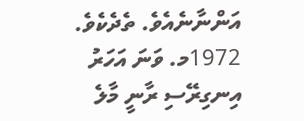އަންނާނެއެވެ. ތެދެކެވެ. 1972މ. ވަނަ އަހަރު އިނގިރޭސި ރާނީ މާލެ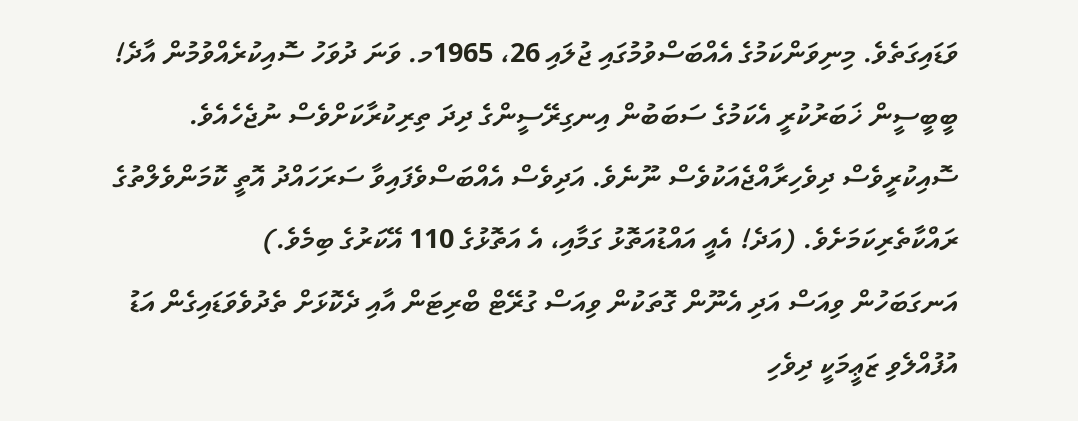ވަޑައިގަތެވެ. މިނިވަންކަމުގެ އެއްބަސްވުމުގައި ޖުލައި 26، 1965މ. ވަނަ ދުވަހު ސޮއިކުރެއްވުމުން އާދެ! ބީބީސީން ޚަބަރުކުރީ އެކަމުގެ ސަބަބުން އިނގިރޭސީންގެ ދިދަ ތިރިކުރާކަށްވެސް ނުޖެހެއެވެ. ސޮއިކުރީވެސް ދިވެހިރާއްޖެއަކުވެސް ނޫނެވެ. އަދިވެސް އެއްބަސްވެފައިވާ ސަރަހައްދު އޮތީ ކޮމަންވެލްތުގެ ރައްކާތެރިކަމަށެވެ. (އަދެ! އެއީ އައްޑުއަތޮޅު ގަމާއި، އެ އަތޮޅުގެ 110 އޭކަރުގެ ބިމެވެ.)
އަނގަބަހުން ވިއަސް އަދި އެނޫން ގޮތަކުން ވިއަސް ގުރޭޓް ބްރިޓަން އާއި ދެކޮޅަށް ތެދުވެވަޑައިގެން އަޑު އުފުއްލެވި ޒަޢީމަކީ ދިވެހި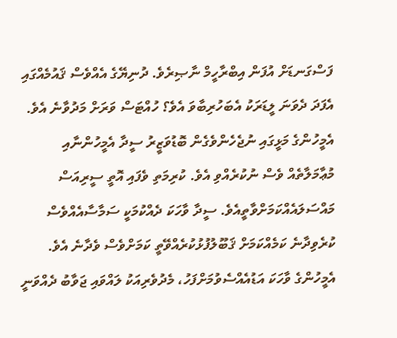ފަސްގަނޑަށް އުފަން އިބްރާހީމް ނާޞިރެވެ. ދުނިޔޭގެ އެއްވެސް ޤައުމެއްގައި އެފަދަ ދެވަނަ ލީޑަރަކު އެބަހުރިބާވަ އެވެ؟ ހުއްޓަސް ވަރަށް މަދުވާނެ އެވެ. އެމީހުންގެ މަޅީގައި ނުޖެހެންވެގެން ބޮޑުވަޒީރު ސީދާ އެމީހުންނާއި މުޢާމަލާތެއް ވެސް ނުކުރެއްވި އެވެ. ކުރިމަތި ވެފައި އޮތީ ސީރިއަސް މައްސަލައެއްކަމަށްވާތީއެވެ. ސީދާ ވާހަކަ ދެއްކުމަކީ ސަމާސާއެއްވެސް ކުރެވިދާނެ ކަމެއްކަމަށް ޤަބޫލުފުޅުކުރެއްވޭތީ ކަމަށްވެސް ވެދާނެ އެވެ. އެމީހުންގެ ވާހަކަ އަޑުއެއްސެވުމަށްފަހު، މެދުވެރިއަކު ލައްވައި ޖަވާބު ދެއްވަނީ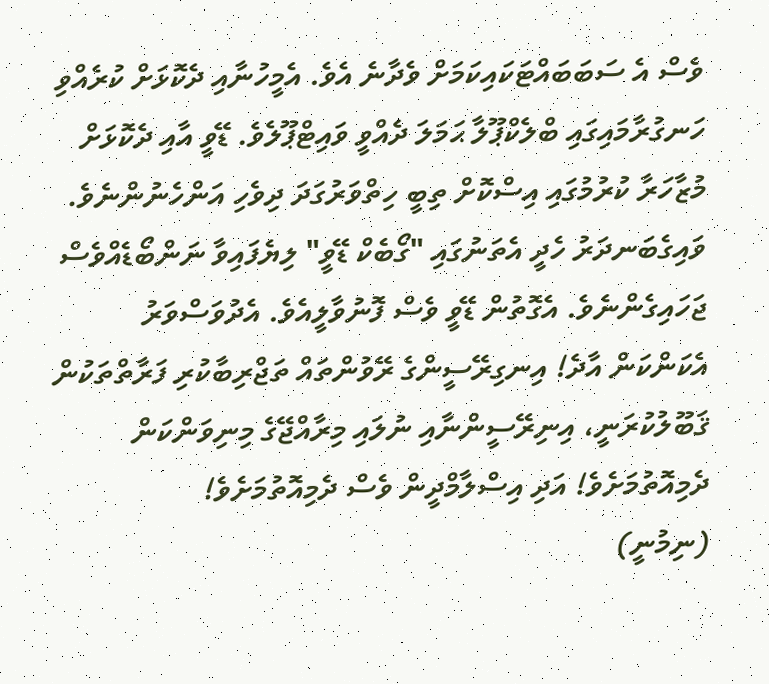ވެސް އެ ސަބަބައްޓަކައިކަމަށް ވެދާނެ އެވެ. އެމީހުނާއި ދެކޮޅަށް ކުރެއްވި ހަނގުރާމައިގައި ބްލެކްޕޫލާ ޙަމަލަ ދެއްވީ ވައިޓްޕޫލެވެ. ޑޭވީ އާއި ދެކޮޅަށް މުޒާހަރާ ކުރުމުގައި އިސްކޮށް ތިބީ ހިތްވަރުގަދަ ދިވެހި އަންހެނުންނެވެ. ވައިގެބަނދަރު ހެދީ އެތަނުގައި "ގޯބެކް ޑޭވީ" ލިޔެފައިވާ ނަންބޯޑެއްވެސް ޖަހައިގެންނެވެ. އެގޮތުން ޑޭވީ ވެސް ފޮނުވާލީއެވެ. އެދުވަސްވަރު އެކަންކަން އާދެ! އިނގިރޭސީންގެ ރޭވުންތައް ތަޖްރިބާކުރި ފަރާތްތަކުން ޤަބޫލުކުރަނީ، އިނިރޭސީންނާއި ނުލައި މިރާއްޖޭގެ މިނިވަންކަން ދެމިއޮތުމަށެވެ! އަދި އިސްލާމްދީން ވެސް ދެމިއޮތުމަށެވެ!
(ނިމުނީ)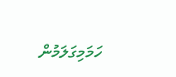ހަމަމިގަލަމުން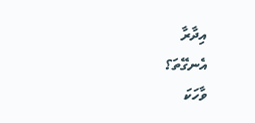އިދާރާ
އެނގޭތަ؟
ވާހަކަ